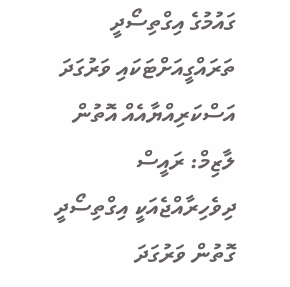ގައުމުގެ އިގްތިސޯދީ ތަރައްގީއަށްޓަކައި ވަރުގަދަ އަސްކަރިއްޔާއެއް އޮތުން ލާޒިމް: ރައީސް
ދިވެހިރާއްޖެއަކީ އިގްތިސޯދީ ގޮތުން ވަރުގަދަ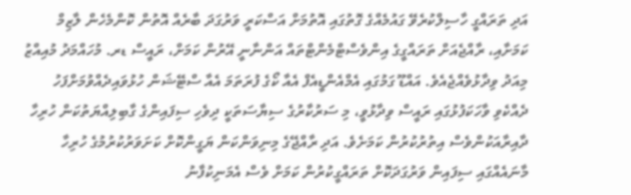އަދި ތަރައްގީ ހާސިލްކުރެވޭ ގައުމެއްގެ ގޮތުގައި އޮތުމަށް އަސްކަރީ ވަރުގަދަ ބާރެއް އޮތުން ކޮންމެހެން ލާޒިމް ކަމަށާއި، ރާއްޖެއަށް ތަރައްގީގެ އިންވެސްޓްމެންޓްތައް އަންނާނީ އޭރުން ކަމަށް، ރައީސް ޑރ. މުހައްމަދު މުއިއްޒު މިއަދު ވިދާޅުވެއްޖެއެވެ. އައްޑޫ ގަމުގައި އެމްއެންޑީއެފް އެއާ ކޯގެ ފުރަތަމަ އެއާ ސްޓޭޝަން ހުޅުވައިދެއްވުމަށްފަހު ދެއްކެވި ވާހަކަފުޅުގައި ރައީސް ވިދާޅުވީ، މި ސަރުކާރުގެ ސިޔާސަތަކީ ދިވެހި ސިފައިންގެ ގާބިލިއްޔަތުކަން ހުރިހާ ދާއިރާއަކުންވެސް އިތުރުކުރުން ކަމަށެވެ. އަދި ރާއްޖޭގެ މިނިވަންކަން ޔަގީންކޮށް ކަށަވަރުކުރުމުގެ ހުރިހާ މާނައެއްގައި ސިފައިން ވަރުގަދަކޮށް ތަރައްގީކުރުން ކަމަށް ވެސް އެމަނިކުފާނު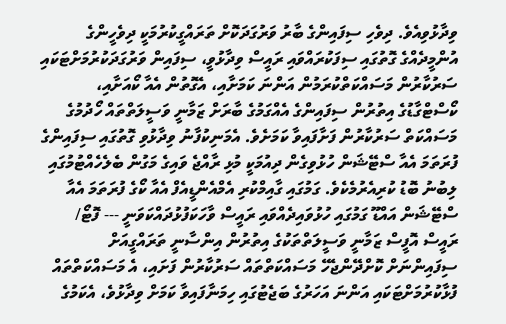ވިދާޅުވިއެވެ. ދިވެހި ސިފައިންގެ ބާރު ވަރުގަދަކޮށް ތަރައްގީކުރުމަކީ ދިވެހީންގެ އުންމީދެއްގެ ގޮތުގައި ސިފަކުރައްވައި ރައީސް ވިދާޅުވީ، ސިފައިން ވަރުގަދަކުރުމަށްޓަކައި ސަރުކާރުން މަސައްކަތްކުރަމުން އަންނަ ކަމަށާއި، އެގޮތުން އެއާ ކޯއަށާއި، ކޯސްޓްގާޑުގެ އިތުރުން ސިފައިންގެ އެއްގަމުގެ ބާރަށް ޒަމާނީ ވަސީލަތްތައް ހޯދުމުގެ މަސައްކަތް ސަރުކާރުން ފަށާފައިވާ ކަމަށެވެ. އެމަނިކުފާނު ވިދާޅުވި ގޮތުގައި ސިފައިންގެ ފުރަތަމަ އެއާ ސްޓޭޝަން ހުޅުވިގެން ދިއުމަކީ މުޅި ރާއްޖެ ވައިގެ މަގުން ބެލެހެއްޓުމުގައި ލިބުނު ބޮޑު ކުރިއެރުމެކެވެ. ގަމުގައި ގާއިމްކުރި އެމްއެންޑީއެފް އެއާ ކޯގެ ފުރަތަމަ އެއާ ސްޓޭޝަން އައްޑޫ ގަމުގައި ހުޅުވައިދެއްވައި ރައީސް ވާހަކަފުޅުދައްކަވަނީ --- ފޮޓޯ/ ރައީސް އޮފީސް ޒަމާނީ ވަސީލަތްތަކުގެ އިތުރުން އިންސާނީ ތަރައްގީއަށް ސިފައިންނަށް ކޮށްދޭންޖެހޭ މަސައްކަތްތައް ސަރުކާރުން ފަށައި، އެ މަސައްކަތްތައް ފުޅާކުރުމަށްޓަކައި އަންނަ އަހަރުގެ ބަޖެޓުގައި ހިމަނާފައިވާ ކަމަށް ވިދާޅުވެ، އެކަމުގެ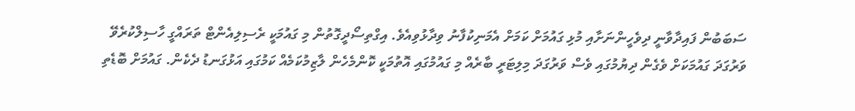ސަބަބުން ފައިދާވާނީ ދިވެހީންނަށާއި މުޅި ގައުމަށް ކަމަށް އެމަނިކުފާނު ވިދާޅުވިއެވެ. އިގްތިސޯދީގޮތުން މި ގައުމަކީ ރެސިލިއެންޓް ތަރައްގީ ހާސިލްކުރެވޭ ވަރުގަދަ ގައުމަކަށް ވެގެން ދިޔުމުގައި ވެސް ވަރުގަދަ މިލިޓަރީ ބާރެއް މި ގައުމުގައި އޮތުމަކީ ކޮންމެހެން ލާޒިމުކަމެއް ކަމުގައި އަޅުގަނޑު ދެކެން. ގައުމަށް ބޮޑެތި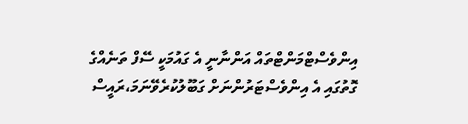އިންވެސްޓްމަންޓްތައް އަންނާނީ އެ ގައުމަކީ ސޭފް ތަނެއްގެ ގޮތުގައި އެ އިންވެސްޓަރުންނަށް ގަބޫލުކުރެވޭނަމަ،ރައީސް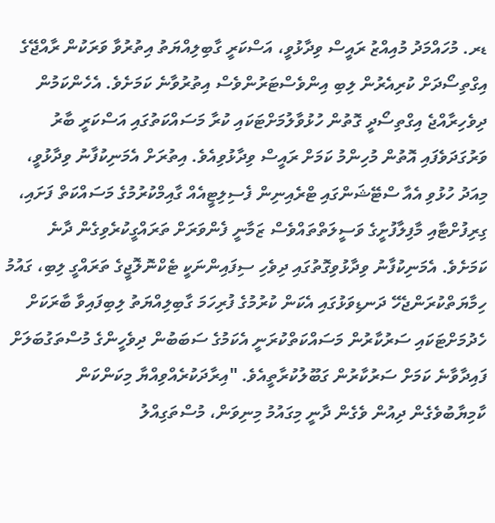ޑރ. މުހައްމަދު މުއިއްޒު ރައީސް ވިދާޅުވީ، އަސްކަރީ ގާބިލިއްޔަތު އިތުރުވާ ވަރަކުން ރާއްޖޭގެ އިގްތިސޯދަށް ކުރިއެރުން ލިބި އިންވެސްޓަރުންވެސް އިތުރުވާނެ ކަމަށެވެ. އެހެންކަމުން ދިވެހިރާއްޖެ އިގްތިސޯދީ ގޮތުން ހުޅުވާލުމަށްޓަކައި ކުރާ މަސައްކަތުގައި އަސްކަރީ ބާރު ވަރުގަދަވެފައި އޮތުން މުހިންމު ކަމަށް ރައީސް ވިދާޅުވިއެވެ. އިތުރަށް އެމަނިކުފާނު ވިދާޅުވީ، މިއަދު ހުޅުވި އެއާ ސްޓޭޝަންގައި ޓްރެއިނިން ފެސިލިޓީއެއް ގާއިމްކުރުމުގެ މަސައްކަތް ފަށައި، ގިރިފުށްޓާއި މާފިލާފުށީގެ ވަސީލަތްތައްވެސް ޒަމާނީ ފެންވަރަށް ތަރައްގީކުރެވިގެން ދާނެ ކަމަށެވެ. އެމަނިކުފާނު ވިދާޅުވިގޮތުގައި ދިވެހި ސިފައިންނަކީ ޓެކްނޮލޮޖީގެ ތަރައްގީ ލިބި، ގައުމު ހިމާޔަތްކުރަންޖެހޭ ދަނޑިވަޅުގައި އެކަން ކުރުމުގެ ފުރިހަމަ ގާބިލިއްޔަތު ލިބިފައިވާ ބާރަކަށް ހެދުމަށްޓަކައި ސަރުކާރުން މަސައްކަތްކުރަނީ އެކަމުގެ ސަބަބުން ދިވެހީންގެ މުސްތަގުބަލަށް ފައިދާވާނެ ކަމަށް ސަރުކާރުން ގަބޫލުކުރާތީއެވެ. "އިރާދަކުރެއްވިއްޔާ މިކަންކަން ކާމިޔާބުވެގެން ދިއުން ވެގެން ދާނީ މިގައުމު މިނިވަން، މުސްތަގިއްލު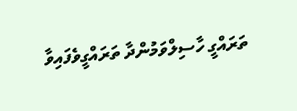ތަރައްގީ ހާސިލްވަމުންދާ ތަރައްގީވެފައިވާ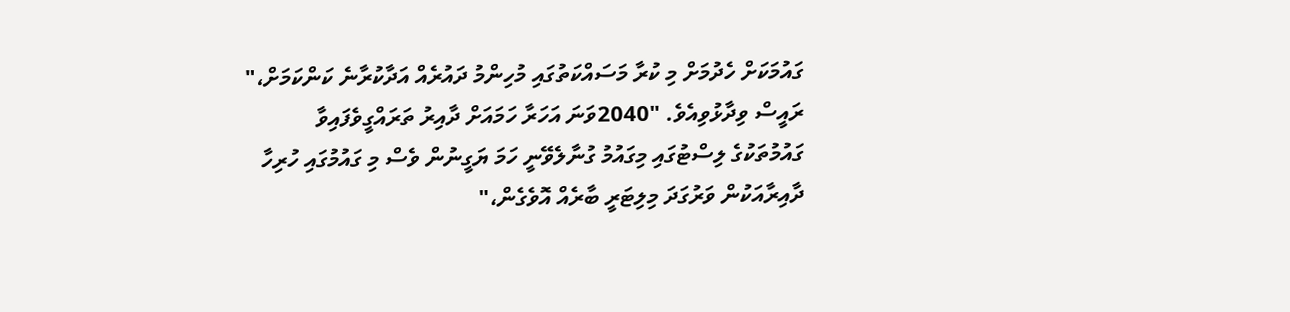ގައުމަކަށް ހެދުމަށް މި ކުރާ މަސައްކަތުގައި މުހިންމު ދައުރެއް އަދާކުރާނެ ކަންކަމަށް،" ރައީސް ވިދާޅުވިއެވެ. "2040ވަނަ އަހަރާ ހަމައަށް ދާއިރު ތަރައްގީވެފައިވާ ގައުމުތަކުގެ ލިސްޓުގައި މިގައުމު ގުނާލެވޭނީ ހަމަ ޔަގީނުން ވެސް މި ގައުމުގައި ހުރިހާ ދާއިރާއަކުން ވަރުގަދަ މިލިޓަރީ ބާރެއް އޮވެގެން،"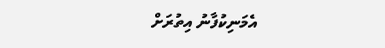އެމަނިކުފާނު އިތުރަށް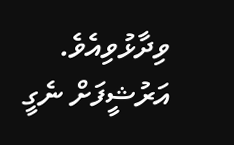ވިދާޅުވިއެވެ.
އަރުޝީފަށް ނެގީ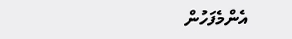އެންމެފަހުން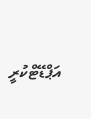އަޕްޑޭޓްކުރީ